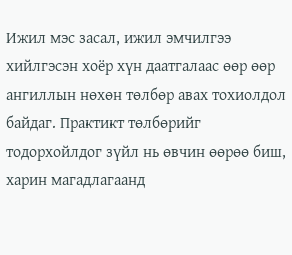Ижил мэс засал, ижил эмчилгээ хийлгэсэн хоёр хүн даатгалаас өөр өөр ангиллын нөхөн төлбөр авах тохиолдол байдаг. Практикт төлбөрийг тодорхойлдог зүйл нь өвчин өөрөө биш, харин магадлагаанд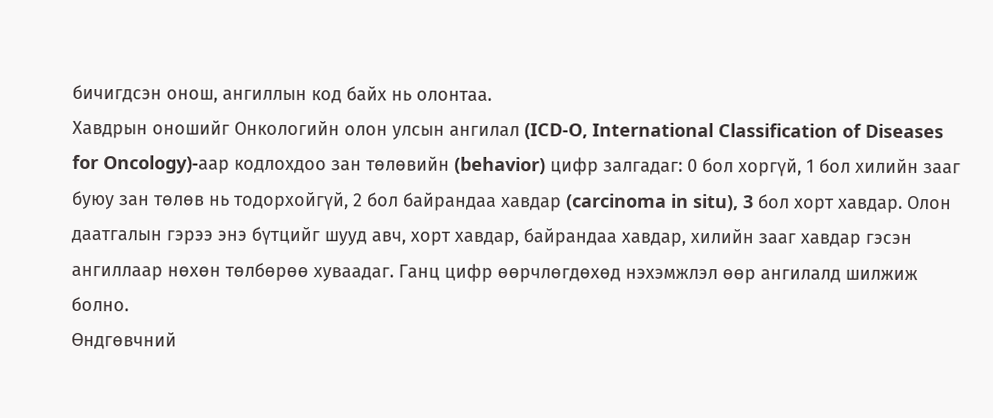бичигдсэн онош, ангиллын код байх нь олонтаа.
Хавдрын оношийг Онкологийн олон улсын ангилал (ICD-O, International Classification of Diseases for Oncology)-аар кодлохдоо зан төлөвийн (behavior) цифр залгадаг: 0 бол хоргүй, 1 бол хилийн зааг буюу зан төлөв нь тодорхойгүй, 2 бол байрандаа хавдар (carcinoma in situ), 3 бол хорт хавдар. Олон даатгалын гэрээ энэ бүтцийг шууд авч, хорт хавдар, байрандаа хавдар, хилийн зааг хавдар гэсэн ангиллаар нөхөн төлбөрөө хуваадаг. Ганц цифр өөрчлөгдөхөд нэхэмжлэл өөр ангилалд шилжиж болно.
Өндгөвчний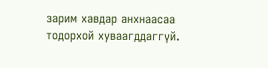зарим хавдар анхнаасаа тодорхой хуваагддаггүй.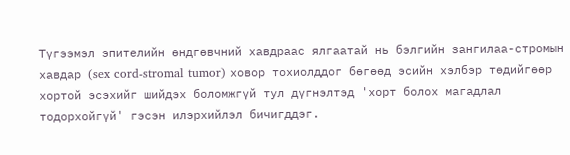Түгээмэл эпителийн өндгөвчний хавдраас ялгаатай нь бэлгийн зангилаа-стромын хавдар (sex cord-stromal tumor) ховор тохиолддог бөгөөд эсийн хэлбэр төдийгөөр хортой эсэхийг шийдэх боломжгүй тул дүгнэлтэд 'хорт болох магадлал тодорхойгүй' гэсэн илэрхийлэл бичигддэг.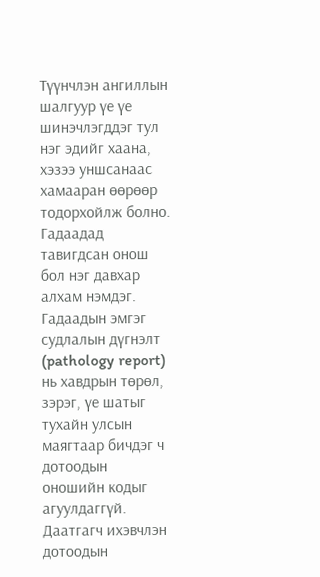Түүнчлэн ангиллын шалгуур үе үе шинэчлэгддэг тул нэг эдийг хаана, хэзээ уншсанаас хамааран өөрөөр тодорхойлж болно.
Гадаадад тавигдсан онош бол нэг давхар алхам нэмдэг. Гадаадын эмгэг судлалын дүгнэлт (pathology report) нь хавдрын төрөл, зэрэг, үе шатыг тухайн улсын маягтаар бичдэг ч дотоодын оношийн кодыг агуулдаггүй. Даатгагч ихэвчлэн дотоодын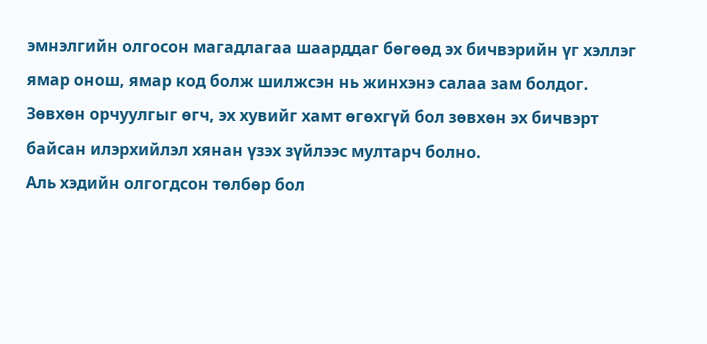эмнэлгийн олгосон магадлагаа шаарддаг бөгөөд эх бичвэрийн үг хэллэг ямар онош, ямар код болж шилжсэн нь жинхэнэ салаа зам болдог. Зөвхөн орчуулгыг өгч, эх хувийг хамт өгөхгүй бол зөвхөн эх бичвэрт байсан илэрхийлэл хянан үзэх зүйлээс мултарч болно.
Аль хэдийн олгогдсон төлбөр бол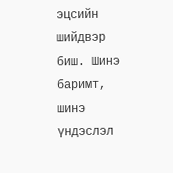эцсийн шийдвэр биш. Шинэ баримт, шинэ үндэслэл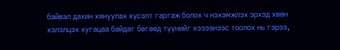байвал дахин хянуулах хүсэлт гаргаж болох ч нэхэмжлэх эрхэд хөөн хэлэлцэх хугацаа байдаг бөгөөд түүнийг хэзээнээс тоолох нь гэрээ,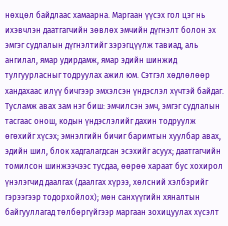нөхцөл байдлаас хамаарна. Маргаан үүсэх гол цэг нь ихэвчлэн даатгагчийн зөвлөх эмчийн дүгнэлт болон эх эмгэг судлалын дүгнэлтийг зэрэгцүүлж тавиад, аль ангилал, ямар удирдамж, ямар эдийн шинжид тулгуурласныг тодруулах ажил юм. Сэтгэл хөдлөлөөр хандахаас илүү бичгээр эмхэлсэн үндэслэл хүчтэй байдаг.
Тусламж авах зам нэг биш: эмчилсэн эмч, эмгэг судлалын тасгаас онош, кодын үндэслэлийг дахин тодруулж өгөхийг хүсэх; эмнэлгийн бичиг баримтын хуулбар авах, эдийн шил, блок хадгалагдсан эсэхийг асуух; даатгагчийн томилсон шинжээчээс тусдаа, өөрөө хараат бус хохирол үнэлэгчид даалгах (даалгах хүрээ, хөлсний хэлбэрийг гэрээгээр тодорхойлох); мөн санхүүгийн хяналтын байгууллагад төлбөргүйгээр маргаан зохицуулах хүсэлт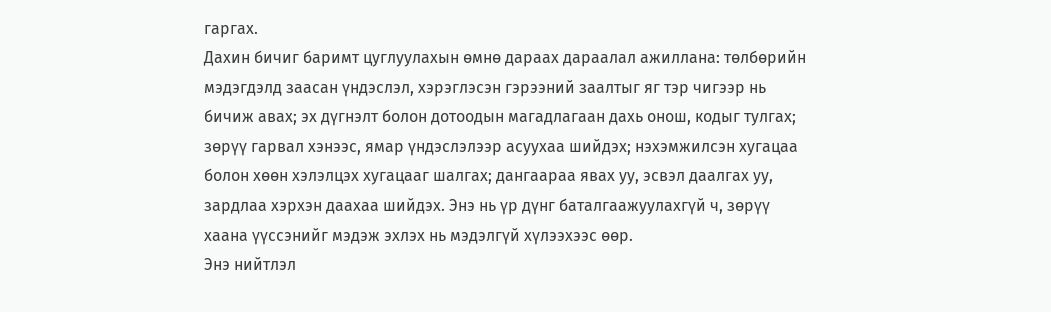гаргах.
Дахин бичиг баримт цуглуулахын өмнө дараах дараалал ажиллана: төлбөрийн мэдэгдэлд заасан үндэслэл, хэрэглэсэн гэрээний заалтыг яг тэр чигээр нь бичиж авах; эх дүгнэлт болон дотоодын магадлагаан дахь онош, кодыг тулгах; зөрүү гарвал хэнээс, ямар үндэслэлээр асуухаа шийдэх; нэхэмжилсэн хугацаа болон хөөн хэлэлцэх хугацааг шалгах; дангаараа явах уу, эсвэл даалгах уу, зардлаа хэрхэн даахаа шийдэх. Энэ нь үр дүнг баталгаажуулахгүй ч, зөрүү хаана үүссэнийг мэдэж эхлэх нь мэдэлгүй хүлээхээс өөр.
Энэ нийтлэл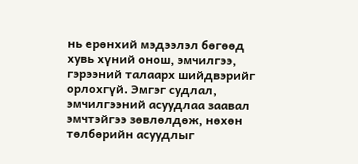нь ерөнхий мэдээлэл бөгөөд хувь хүний онош, эмчилгээ, гэрээний талаарх шийдвэрийг орлохгүй. Эмгэг судлал, эмчилгээний асуудлаа заавал эмчтэйгээ зөвлөлдөж, нөхөн төлбөрийн асуудлыг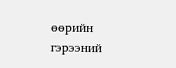өөрийн гэрээний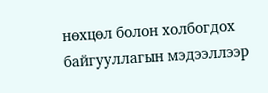нөхцөл болон холбогдох байгууллагын мэдээллээр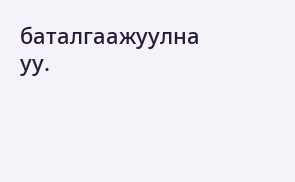баталгаажуулна уу.